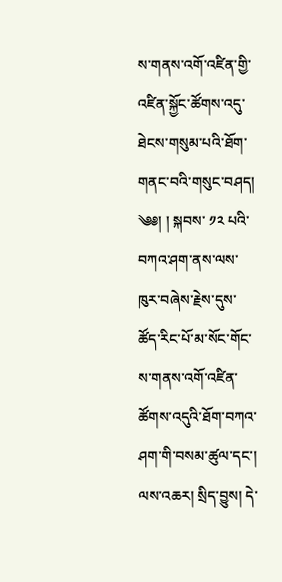ས་གནས་འགོ་འཛིན་གྱི་འཛིན་སྐྱོང་ཚོགས་འདུ་ཐེངས་གསུམ་པའི་ཐོག་གནང་བའི་གསུང་བཤད།
༄༅། ། སྐབས་ ༡༢ པའི་བཀའ་ཤག་ནས་ལས་ཁུར་བཞེས་རྗེས་དུས་ཚོད་རིང་པོ་མ་སོང་གོང་ས་གནས་འགོ་འཛིན་ཚོགས་འདུའི་ཐོག་བཀའ་ཤག་གི་བསམ་ཚུལ་དང་། ལས་འཆར། སྲིད་བྱུས། དེ་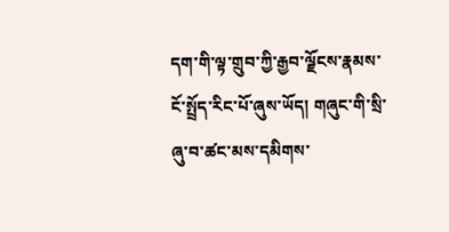དག་གི་ལྟ་གྲུབ་ཀྱི་རྒྱབ་ལྗོངས་རྣམས་ངོ་སྤྲོད་རིང་པོ་ཞུས་ཡོད། གཞུང་གི་སྲི་ཞུ་བ་ཚང་མས་དམིགས་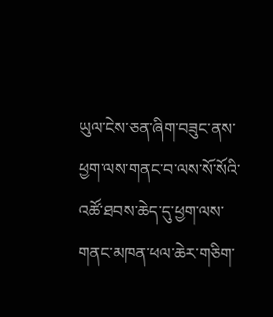ཡུལ་ངེས་ཅན་ཞིག་བཟུང་ནས་ཕྱག་ལས་གནང་བ་ལས་སོ་སོའི་འཚོ་ཐབས་ཆེད་དུ་ཕྱག་ལས་གནང་མཁན་ཕལ་ཆེར་གཅིག་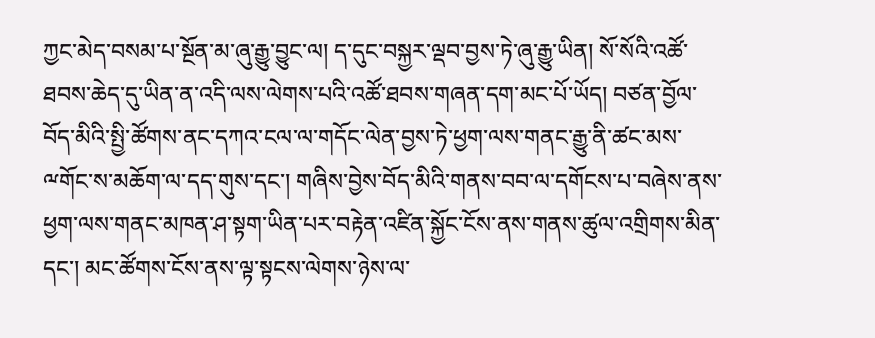ཀྱང་མེད་བསམ་པ་སྔོན་མ་ཞུ་རྒྱུ་བྱུང་ལ། ད་དུང་བསྐྱར་ལྡབ་བྱས་ཏེ་ཞུ་རྒྱུ་ཡིན། སོ་སོའི་འཚོ་ཐབས་ཆེད་དུ་ཡིན་ན་འདི་ལས་ལེགས་པའི་འཚོ་ཐབས་གཞན་དག་མང་པོ་ཡོད། བཙན་བྱོལ་བོད་མིའི་སྤྱི་ཚོགས་ནང་དཀའ་ངལ་ལ་གདོང་ལེན་བྱས་ཏེ་ཕྱག་ལས་གནང་རྒྱུ་ནི་ཚང་མས་ྋགོང་ས་མཆོག་ལ་དད་གུས་དང་། གཞིས་བྱེས་བོད་མིའི་གནས་བབ་ལ་དགོངས་པ་བཞེས་ནས་ཕྱག་ལས་གནང་མཁན་ཤ་སྟག་ཡིན་པར་བརྟེན་འཛིན་སྐྱོང་ངོས་ནས་གནས་ཚུལ་འགྲིགས་མིན་དང་། མང་ཚོགས་ངོས་ནས་ལྟ་སྟངས་ལེགས་ཉེས་ལ་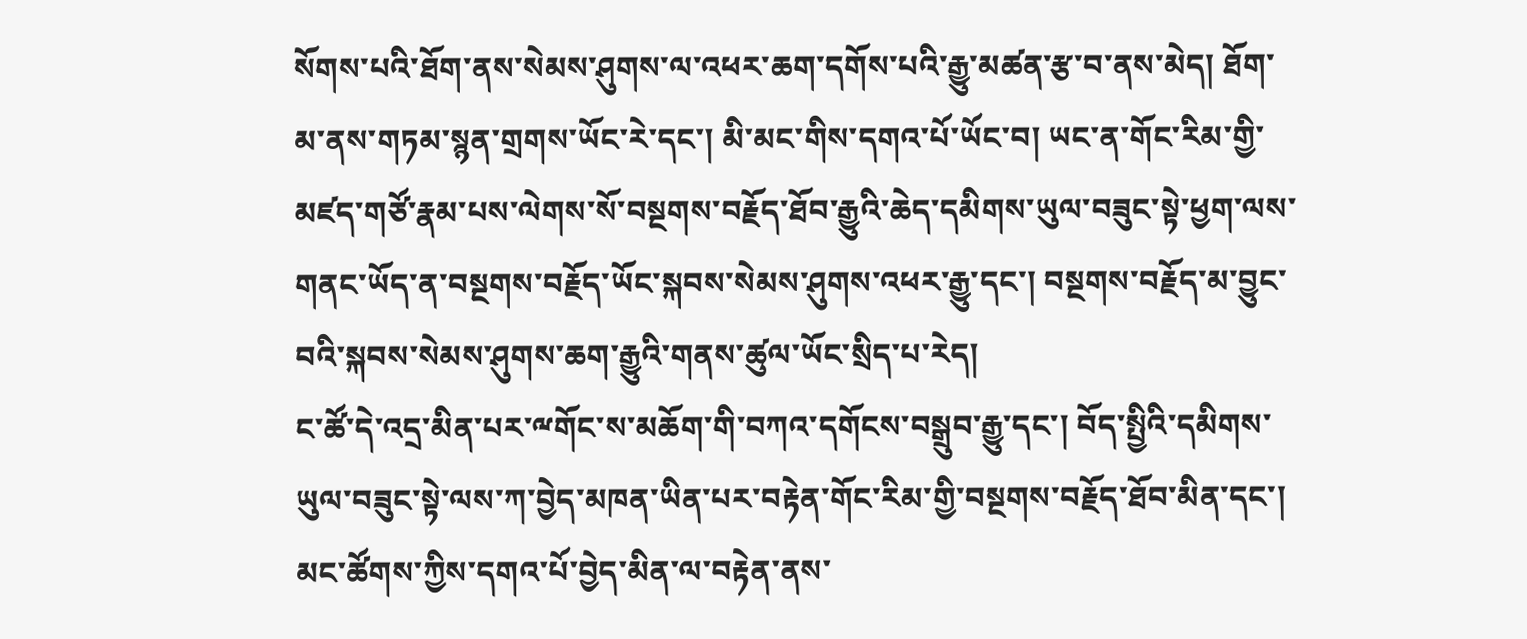སོགས་པའི་ཐོག་ནས་སེམས་ཤུགས་ལ་འཕར་ཆག་དགོས་པའི་རྒྱུ་མཚན་རྩ་བ་ནས་མེད། ཐོག་མ་ནས་གཏམ་སྙན་གྲགས་ཡོང་རེ་དང་། མི་མང་གིས་དགའ་པོ་ཡོང་བ། ཡང་ན་གོང་རིམ་གྱི་མཛད་གཙོ་རྣམ་པས་ལེགས་སོ་བསྔགས་བརྗོད་ཐོབ་རྒྱུའི་ཆེད་དམིགས་ཡུལ་བཟུང་སྟེ་ཕྱག་ལས་གནང་ཡོད་ན་བསྔགས་བརྗོད་ཡོང་སྐབས་སེམས་ཤུགས་འཕར་རྒྱུ་དང་། བསྔགས་བརྗོད་མ་བྱུང་བའི་སྐབས་སེམས་ཤུགས་ཆག་རྒྱུའི་གནས་ཚུལ་ཡོང་སྲིད་པ་རེད།
ང་ཚོ་དེ་འདྲ་མིན་པར་ྋགོང་ས་མཆོག་གི་བཀའ་དགོངས་བསྒྲུབ་རྒྱུ་དང་། བོད་སྤྱིའི་དམིགས་ཡུལ་བཟུང་སྟེ་ལས་ཀ་བྱེད་མཁན་ཡིན་པར་བརྟེན་གོང་རིམ་གྱི་བསྔགས་བརྗོད་ཐོབ་མིན་དང་། མང་ཚོགས་ཀྱིས་དགའ་པོ་བྱེད་མིན་ལ་བརྟེན་ནས་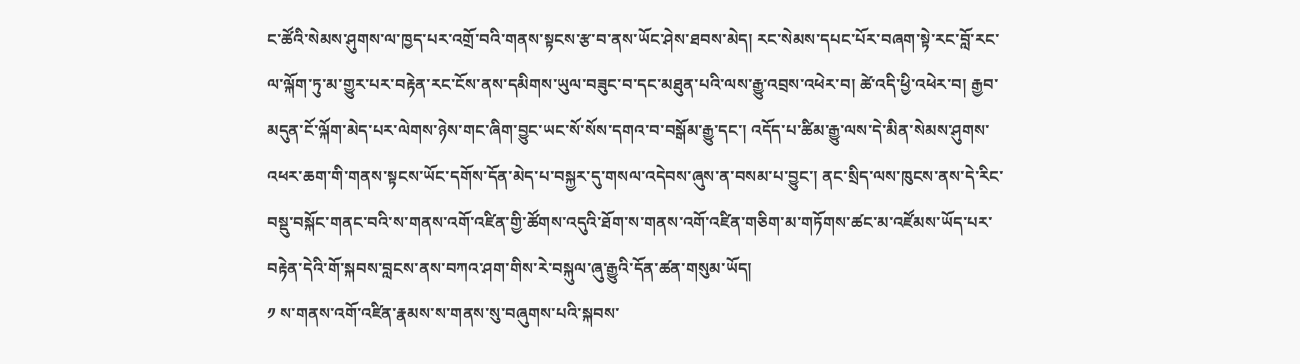ང་ཚོའི་སེམས་ཤུགས་ལ་ཁྱད་པར་འགྲོ་བའི་གནས་སྟངས་རྩ་བ་ནས་ཡོང་ཤེས་ཐབས་མེད། རང་སེམས་དཔང་པོར་བཞག་སྟེ་རང་བློ་རང་ལ་ལྐོག་ཏུ་མ་གྱུར་པར་བརྟེན་རང་ངོས་ནས་དམིགས་ཡུལ་བཟུང་བ་དང་མཐུན་པའི་ལས་རྒྱུ་འབྲས་འཕེར་བ། ཚེ་འདི་ཕྱི་འཕེར་བ། རྒྱབ་མདུན་ངོ་ལྐོག་མེད་པར་ལེགས་ཉེས་གང་ཞིག་བྱུང་ཡང་སོ་སོས་དགའ་བ་བསྒོམ་རྒྱུ་དང་། འདོད་པ་ཚིམ་རྒྱུ་ལས་དེ་མིན་སེམས་ཤུགས་འཕར་ཆག་གི་གནས་སྟངས་ཡོང་དགོས་དོན་མེད་པ་བསྐྱར་དུ་གསལ་འདེབས་ཞུས་ན་བསམ་པ་བྱུང་། ནང་སྲིད་ལས་ཁུངས་ནས་དེ་རིང་བསྡུ་བསྐོང་གནང་བའི་ས་གནས་འགོ་འཛིན་གྱི་ཚོགས་འདུའི་ཐོག་ས་གནས་འགོ་འཛིན་གཅིག་མ་གཏོགས་ཚང་མ་འཛོམས་ཡོད་པར་བརྟེན་དེའི་གོ་སྐབས་བླངས་ནས་བཀའ་ཤག་གིས་རེ་བསྐུལ་ཞུ་རྒྱུའི་དོན་ཚན་གསུམ་ཡོད།
༡ ས་གནས་འགོ་འཛིན་རྣམས་ས་གནས་སུ་བཞུགས་པའི་སྐབས་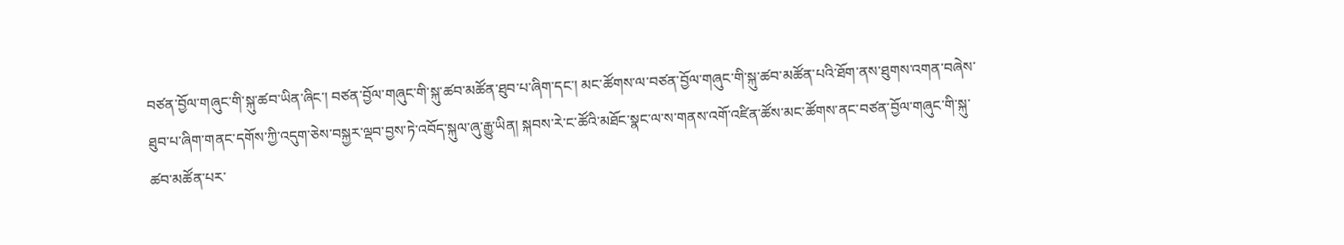བཙན་བྱོལ་གཞུང་གི་སྐུ་ཚབ་ཡིན་ཞིང་། བཙན་བྱོལ་གཞུང་གི་སྐུ་ཚབ་མཚོན་ཐུབ་པ་ཞིག་དང་། མང་ཚོགས་ལ་བཙན་བྱོལ་གཞུང་གི་སྐུ་ཚབ་མཚོན་པའི་ཐོག་ནས་ཐུགས་འགན་བཞེས་ཐུབ་པ་ཞིག་གནང་དགོས་ཀྱི་འདུག་ཅེས་བསྐྱར་ལྡབ་བྱས་ཏེ་འབོད་སྐུལ་ཞུ་རྒྱུ་ཡིན། སྐབས་རེ་ང་ཚོའི་མཐོང་སྣང་ལ་ས་གནས་འགོ་འཛིན་ཚོས་མང་ཚོགས་ནང་བཙན་བྱོལ་གཞུང་གི་སྐུ་ཚབ་མཚོན་པར་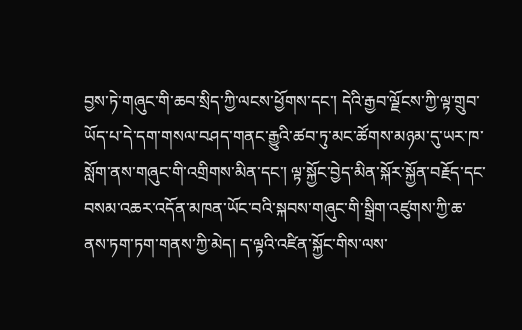བྱས་ཏེ་གཞུང་གི་ཆབ་སྲིད་ཀྱི་ལངས་ཕྱོགས་དང་། དེའི་རྒྱབ་ལྗོངས་ཀྱི་ལྟ་གྲུབ་ཡོད་པ་དེ་དག་གསལ་བཤད་གནང་རྒྱུའི་ཚབ་ཏུ་མང་ཚོགས་མཉམ་དུ་ཡར་ཁ་སློག་ནས་གཞུང་གི་འགྲིགས་མིན་དང་། ལྟ་སྐྱོང་བྱེད་མིན་སྐོར་སྐྱོན་བརྗོད་དང་བསམ་འཆར་འདོན་མཁན་ཡོང་བའི་སྐབས་གཞུང་གི་སྒྲིག་འཛུགས་ཀྱི་ཆ་ནས་ཏག་ཏག་གནས་ཀྱི་མེད། ད་ལྟའི་འཛིན་སྐྱོང་གིས་ལས་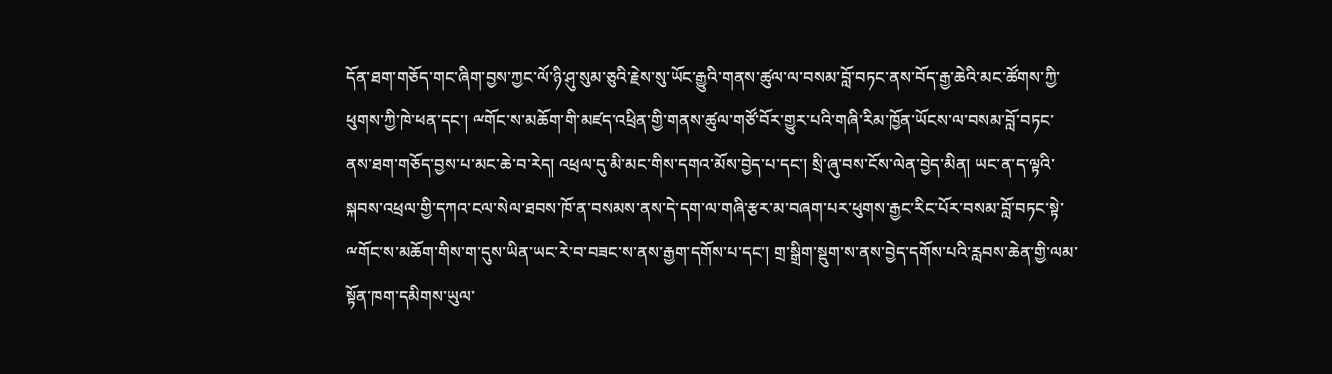དོན་ཐག་གཅོད་གང་ཞིག་བྱས་ཀྱང་ལོ་ཉི་ཤུ་སུམ་ཅུའི་རྗེས་སུ་ཡོང་རྒྱུའི་གནས་ཚུལ་ལ་བསམ་བློ་བཏང་ནས་བོད་རྒྱ་ཆེའི་མང་ཚོགས་ཀྱི་ཕུགས་ཀྱི་ཁེ་ཕན་དང་། ྋགོང་ས་མཆོག་གི་མཛད་འཕྲིན་གྱི་གནས་ཚུལ་གཙོ་བོར་གྱུར་པའི་གཞི་རིམ་ཁྱོན་ཡོངས་ལ་བསམ་བློ་བཏང་ནས་ཐག་གཅོད་བྱས་པ་མང་ཆེ་བ་རེད། འཕྲལ་དུ་མི་མང་གིས་དགའ་མོས་བྱེད་པ་དང་། སྲི་ཞུ་བས་ངོས་ལེན་བྱེད་མིན། ཡང་ན་ད་ལྟའི་སྐབས་འཕྲལ་གྱི་དཀའ་ངལ་སེལ་ཐབས་ཁོ་ན་བསམས་ནས་དེ་དག་ལ་གཞི་རྩར་མ་བཞག་པར་ཕུགས་རྒྱང་རིང་པོར་བསམ་བློ་བཏང་སྟེ་ྋགོང་ས་མཆོག་གིས་ག་དུས་ཡིན་ཡང་རེ་བ་བཟང་ས་ནས་རྒྱག་དགོས་པ་དང་། གྲ་སྒྲིག་སྡུག་ས་ནས་བྱེད་དགོས་པའི་རླབས་ཆེན་གྱི་ལམ་སྟོན་ཁག་དམིགས་ཡུལ་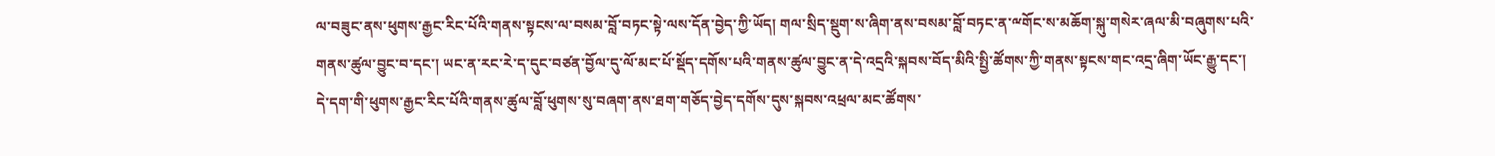ལ་བཟུང་ནས་ཕུགས་རྒྱང་རིང་པོའི་གནས་སྟངས་ལ་བསམ་བློ་བཏང་སྟེ་ལས་དོན་བྱེད་ཀྱི་ཡོད། གལ་སྲིད་སྡུག་ས་ཞིག་ནས་བསམ་བློ་བཏང་ན་ྋགོང་ས་མཆོག་སྐུ་གསེར་ཞལ་མི་བཞུགས་པའི་གནས་ཚུལ་བྱུང་བ་དང་། ཡང་ན་རང་རེ་ད་དུང་བཙན་བྱོལ་དུ་ལོ་མང་པོ་སྡོད་དགོས་པའི་གནས་ཚུལ་བྱུང་ན་དེ་འདྲའི་སྐབས་བོད་མིའི་སྤྱི་ཚོགས་ཀྱི་གནས་སྟངས་གང་འདྲ་ཞིག་ཡོང་རྒྱུ་དང་། དེ་དག་གི་ཕུགས་རྒྱང་རིང་པོའི་གནས་ཚུལ་བློ་ཕུགས་སུ་བཞག་ནས་ཐག་གཅོད་བྱེད་དགོས་དུས་སྐབས་འཕྲལ་མང་ཚོགས་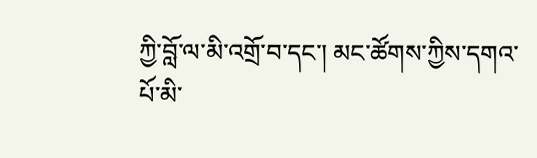ཀྱི་བློ་ལ་མི་འགྲོ་བ་དང་། མང་ཚོགས་ཀྱིས་དགའ་པོ་མི་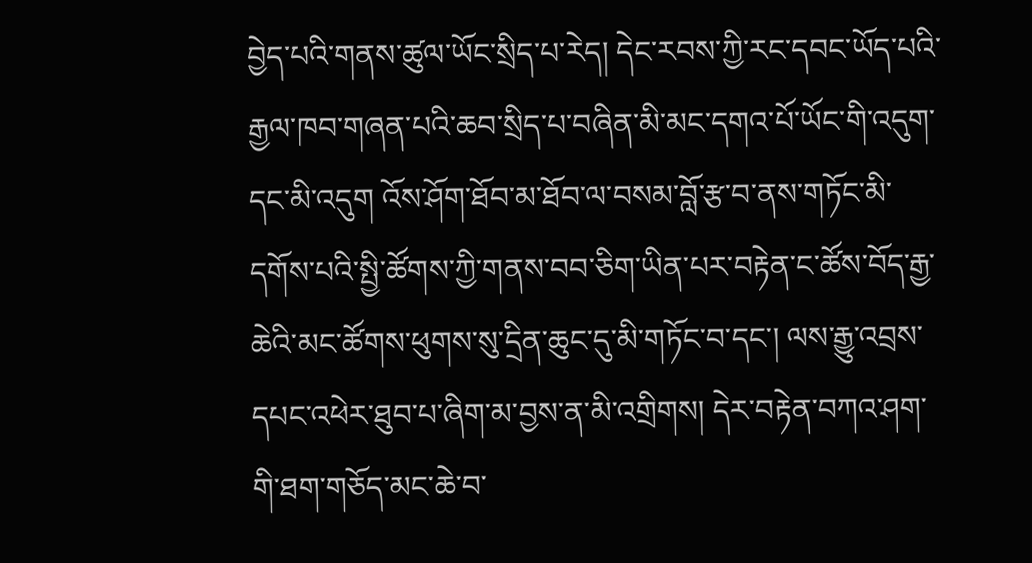བྱེད་པའི་གནས་ཚུལ་ཡོང་སྲིད་པ་རེད། དེང་རབས་ཀྱི་རང་དབང་ཡོད་པའི་རྒྱལ་ཁབ་གཞན་པའི་ཆབ་སྲིད་པ་བཞིན་མི་མང་དགའ་པོ་ཡོང་གི་འདུག་དང་མི་འདུག འོས་ཤོག་ཐོབ་མ་ཐོབ་ལ་བསམ་བློ་རྩ་བ་ནས་གཏོང་མི་དགོས་པའི་སྤྱི་ཚོགས་ཀྱི་གནས་བབ་ཅིག་ཡིན་པར་བརྟེན་ང་ཚོས་བོད་རྒྱ་ཆེའི་མང་ཚོགས་ཕུགས་སུ་དྲིན་ཆུང་དུ་མི་གཏོང་བ་དང་། ལས་རྒྱུ་འབྲས་དཔང་འཕེར་ཐུབ་པ་ཞིག་མ་བྱས་ན་མི་འགྲིགས། དེར་བརྟེན་བཀའ་ཤག་གི་ཐག་གཅོད་མང་ཆེ་བ་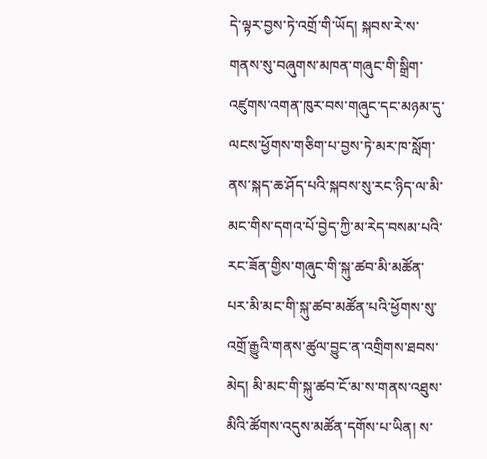དེ་ལྟར་བྱས་ཏེ་འགྲོ་གི་ཡོད། སྐབས་རེ་ས་གནས་སུ་བཞུགས་མཁན་གཞུང་གི་སྒྲིག་འཛུགས་འགན་ཁུར་བས་གཞུང་དང་མཉམ་དུ་ལངས་ཕྱོགས་གཅིག་པ་བྱས་ཏེ་མར་ཁ་སློག་ནས་སྐད་ཆ་ཤོད་པའི་སྐབས་སུ་རང་ཉིད་ལ་མི་མང་གིས་དགའ་པོ་བྱེད་ཀྱི་མ་རེད་བསམ་པའི་རང་ཟོན་གྱིས་གཞུང་གི་སྐུ་ཚབ་མི་མཚོན་པར་མི་མང་གི་སྐུ་ཚབ་མཚོན་པའི་ཕྱོགས་སུ་འགྲོ་རྒྱུའི་གནས་ཚུལ་བྱུང་ན་འགྲིགས་ཐབས་མེད། མི་མང་གི་སྐུ་ཚབ་ངོ་མ་ས་གནས་འཐུས་མིའི་ཚོགས་འདུས་མཚོན་དགོས་པ་ཡིན། ས་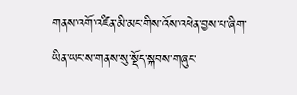གནས་འགོ་འཛིན་མི་མང་གིས་འོས་འཕེན་བྱས་པ་ཞིག་ཡིན་ཡང་ས་གནས་སུ་སྡོད་སྐབས་གཞུང་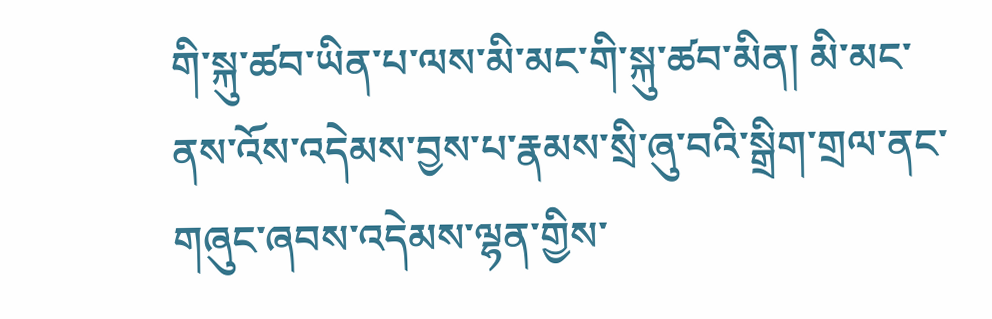གི་སྐུ་ཚབ་ཡིན་པ་ལས་མི་མང་གི་སྐུ་ཚབ་མིན། མི་མང་ནས་འོས་འདེམས་བྱས་པ་རྣམས་སྲི་ཞུ་བའི་སྒྲིག་གྲལ་ནང་གཞུང་ཞབས་འདེམས་ལྷན་གྱིས་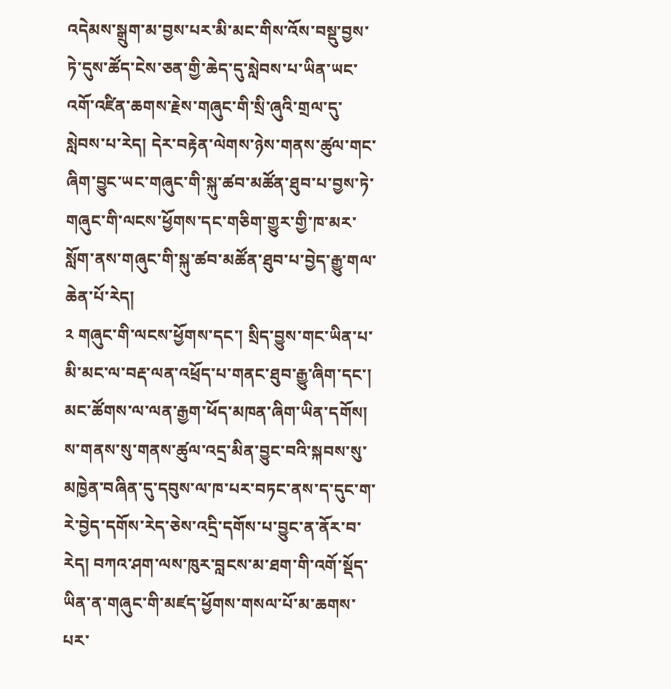འདེམས་སྒྲུག་མ་བྱས་པར་མི་མང་གིས་འོས་བསྡུ་བྱས་ཏེ་དུས་ཚོད་ངེས་ཅན་གྱི་ཆེད་དུ་སླེབས་པ་ཡིན་ཡང་འགོ་འཛིན་ཆགས་རྗེས་གཞུང་གི་སྲི་ཞུའི་གྲལ་དུ་སླེབས་པ་རེད། དེར་བརྟེན་ལེགས་ཉེས་གནས་ཚུལ་གང་ཞིག་བྱུང་ཡང་གཞུང་གི་སྐུ་ཚབ་མཚོན་ཐུབ་པ་བྱས་ཏེ་གཞུང་གི་ལངས་ཕྱོགས་དང་གཅིག་གྱུར་གྱི་ཁ་མར་སློག་ནས་གཞུང་གི་སྐུ་ཚབ་མཚོན་ཐུབ་པ་བྱེད་རྒྱུ་གལ་ཆེན་པོ་རེད།
༢ གཞུང་གི་ལངས་ཕྱོགས་དང་། སྲིད་བྱུས་གང་ཡིན་པ་མི་མང་ལ་བརྡ་ལན་འཕྲོད་པ་གནང་ཐུབ་རྒྱུ་ཞིག་དང་། མང་ཚོགས་ལ་ལན་རྒྱག་ཕོད་མཁན་ཞིག་ཡིན་དགོས། ས་གནས་སུ་གནས་ཚུལ་འདྲ་མིན་བྱུང་བའི་སྐབས་སུ་མཁྱེན་བཞིན་དུ་དབུས་ལ་ཁ་པར་བཏང་ནས་ད་དུང་ག་རེ་བྱེད་དགོས་རེད་ཅེས་འདྲི་དགོས་པ་བྱུང་ན་ནོར་བ་རེད། བཀའ་ཤག་ལས་ཁུར་བླངས་མ་ཐག་གི་འགོ་སྡོད་ཡིན་ན་གཞུང་གི་མཛད་ཕྱོགས་གསལ་པོ་མ་ཆགས་པར་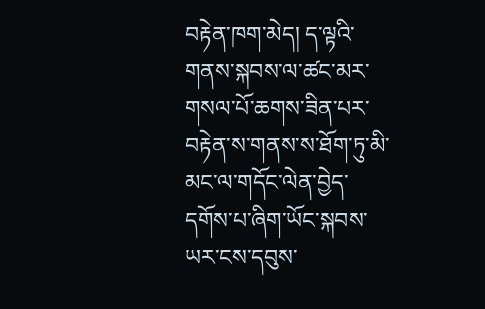བརྟེན་ཁག་མེད། ད་ལྟའི་གནས་སྐབས་ལ་ཚང་མར་གསལ་པོ་ཆགས་ཟིན་པར་བརྟེན་ས་གནས་ས་ཐོག་ཏུ་མི་མང་ལ་གདོང་ལེན་བྱེད་དགོས་པ་ཞིག་ཡོང་སྐབས་ཡར་ངས་དབུས་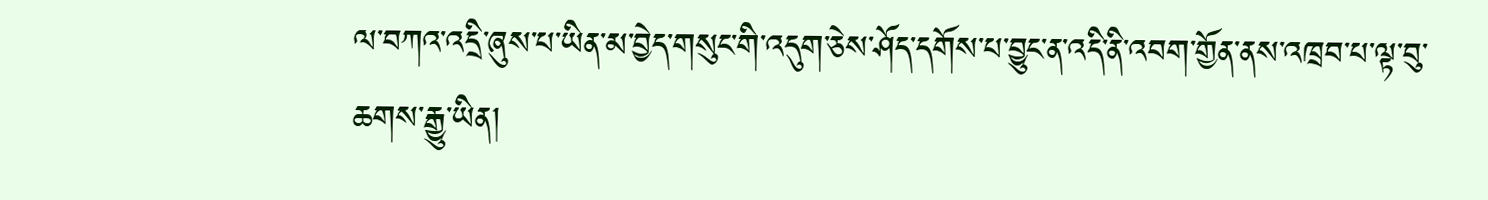ལ་བཀའ་འདྲི་ཞུས་པ་ཡིན་མ་བྱེད་གསུང་གི་འདུག་ཅེས་ཤོད་དགོས་པ་བྱུང་ན་འདི་ནི་འབག་གྱོན་ནས་འཁྲབ་པ་ལྟ་བུ་ཆགས་རྒྱུ་ཡིན།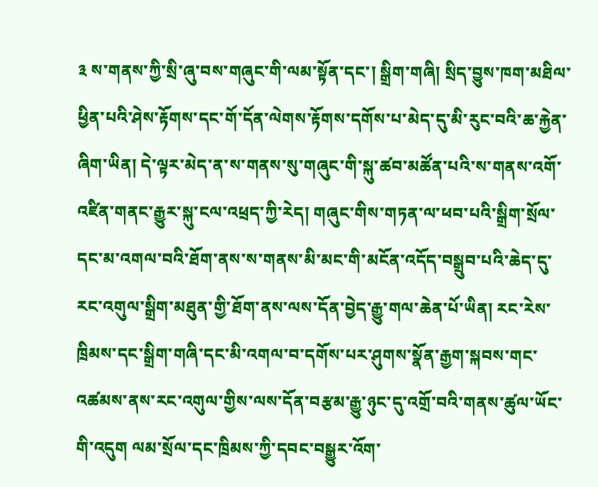༣ ས་གནས་ཀྱི་སྲི་ཞུ་བས་གཞུང་གི་ལམ་སྟོན་དང་། སྒྲིག་གཞི། སྲིད་བྱུས་ཁག་མཐིལ་ཕྱིན་པའི་ཤེས་རྟོགས་དང་གོ་དོན་ལེགས་རྟོགས་དགོས་པ་མེད་དུ་མི་རུང་བའི་ཆ་རྐྱེན་ཞིག་ཡིན། དེ་ལྟར་མེད་ན་ས་གནས་སུ་གཞུང་གི་སྐུ་ཚབ་མཚོན་པའི་ས་གནས་འགོ་འཛིན་གནང་རྒྱུར་སྐུ་ངལ་འཕྲད་ཀྱི་རེད། གཞུང་གིས་གཏན་ལ་ཕབ་པའི་སྒྲིག་སྲོལ་དང་མ་འགལ་བའི་ཐོག་ནས་ས་གནས་མི་མང་གི་མངོན་འདོད་བསྒྲུབ་པའི་ཆེད་དུ་རང་འགུལ་སྒྲིག་མཐུན་གྱི་ཐོག་ནས་ལས་དོན་བྱེད་རྒྱུ་གལ་ཆེན་པོ་ཡིན། རང་རེས་ཁྲིམས་དང་སྒྲིག་གཞི་དང་མི་འགལ་བ་དགོས་པར་ཤུགས་སྣོན་རྒྱག་སྐབས་གང་འཚམས་ནས་རང་འགུལ་གྱིས་ལས་དོན་བརྩམ་རྒྱུ་ཉུང་དུ་འགྲོ་བའི་གནས་ཚུལ་ཡོང་གི་འདུག ལམ་སྲོལ་དང་ཁྲིམས་ཀྱི་དབང་བསྒྱུར་འོག་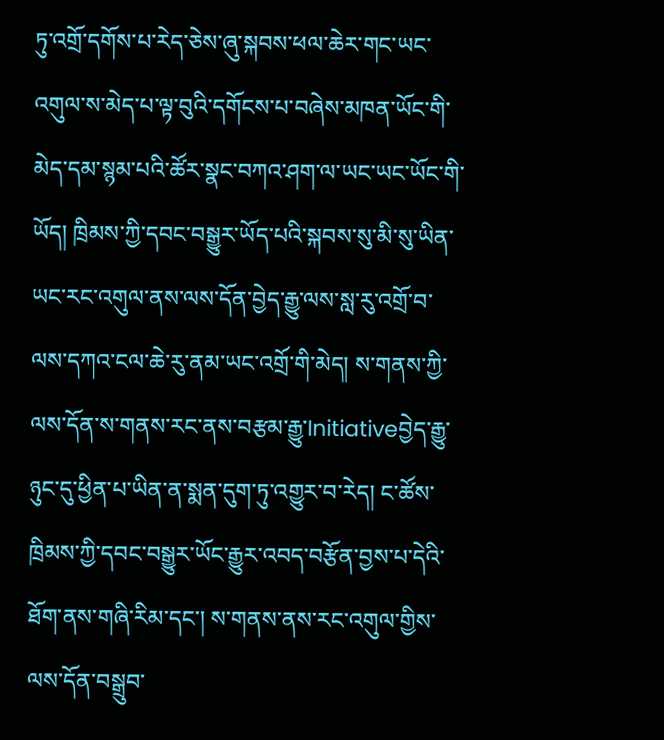ཏུ་འགྲོ་དགོས་པ་རེད་ཅེས་ཞུ་སྐབས་ཕལ་ཆེར་གང་ཡང་འགུལ་ས་མེད་པ་ལྟ་བུའི་དགོངས་པ་བཞེས་མཁན་ཡོང་གི་མེད་དམ་སྙམ་པའི་ཚོར་སྣང་བཀའ་ཤག་ལ་ཡང་ཡང་ཡོང་གི་ཡོད། ཁྲིམས་ཀྱི་དབང་བསྒྱུར་ཡོད་པའི་སྐབས་སུ་མི་སུ་ཡིན་ཡང་རང་འགུལ་ནས་ལས་དོན་བྱེད་རྒྱུ་ལས་སླ་རུ་འགྲོ་བ་ལས་དཀའ་ངལ་ཆེ་རུ་ནམ་ཡང་འགྲོ་གི་མེད། ས་གནས་ཀྱི་ལས་དོན་ས་གནས་རང་ནས་བརྩམ་རྒྱུ་Initiativeབྱེད་རྒྱུ་ཉུང་དུ་ཕྱིན་པ་ཡིན་ན་སྨན་དུག་ཏུ་འགྱུར་བ་རེད། ང་ཚོས་ཁྲིམས་ཀྱི་དབང་བསྒྱུར་ཡོང་རྒྱུར་འབད་བརྩོན་བྱས་པ་དེའི་ཐོག་ནས་གཞི་རིམ་དང་། ས་གནས་ནས་རང་འགུལ་གྱིས་ལས་དོན་བསྒྲུབ་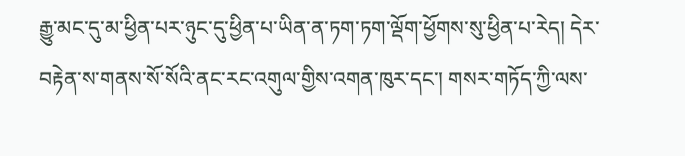རྒྱུ་མང་དུ་མ་ཕྱིན་པར་ཉུང་དུ་ཕྱིན་པ་ཡིན་ན་ཏག་ཏག་ལྡོག་ཕྱོགས་སུ་ཕྱིན་པ་རེད། དེར་བརྟེན་ས་གནས་སོ་སོའི་ནང་རང་འགུལ་གྱིས་འགན་ཁུར་དང་། གསར་གཏོད་ཀྱི་ལས་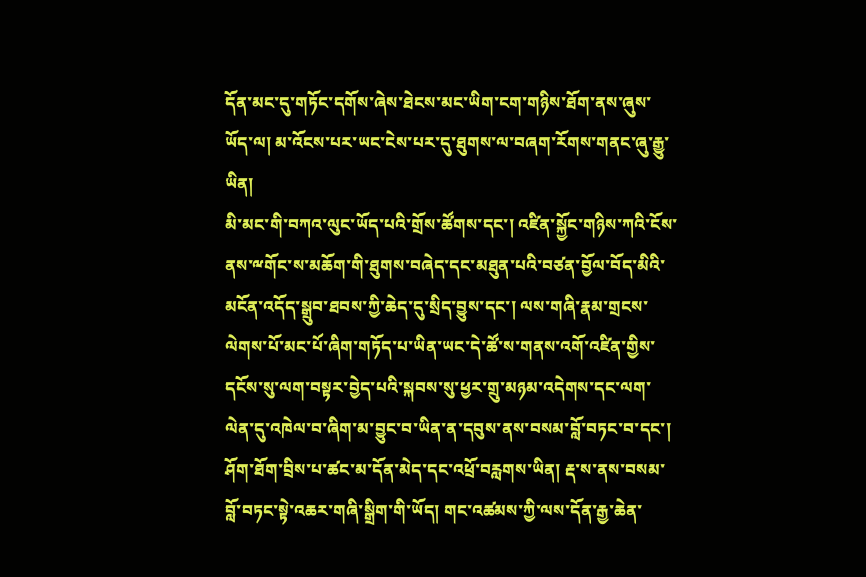དོན་མང་དུ་གཏོང་དགོས་ཞེས་ཐེངས་མང་ཡིག་ངག་གཉིས་ཐོག་ནས་ཞུས་ཡོད་ལ། མ་འོངས་པར་ཡང་ངེས་པར་དུ་ཐུགས་ལ་བཞག་རོགས་གནང་ཞུ་རྒྱུ་ཡིན།
མི་མང་གི་བཀའ་ལུང་ཡོད་པའི་གྲོས་ཚོགས་དང་། འཛིན་སྐྱོང་གཉིས་ཀའི་ངོས་ནས་ྋགོང་ས་མཆོག་གི་ཐུགས་བཞེད་དང་མཐུན་པའི་བཙན་བྱོལ་བོད་མིའི་མངོན་འདོད་སྒྲུབ་ཐབས་ཀྱི་ཆེད་དུ་སྲིད་བྱུས་དང་། ལས་གཞི་རྣམ་གྲངས་ལེགས་པོ་མང་པོ་ཞིག་གཏོད་པ་ཡིན་ཡང་དེ་ཚོ་ས་གནས་འགོ་འཛིན་གྱིས་དངོས་སུ་ལག་བསྟར་བྱེད་པའི་སྐབས་སུ་ཕྱར་གྲུ་མཉམ་འདེགས་དང་ལག་ལེན་དུ་འཁེལ་བ་ཞིག་མ་བྱུང་བ་ཡིན་ན་དབུས་ནས་བསམ་བློ་བཏང་བ་དང་། ཤོག་ཐོག་བྲིས་པ་ཚང་མ་དོན་མེད་དང་འཕྲོ་བརླགས་ཡིན། རྡ་ས་ནས་བསམ་བློ་བཏང་སྟེ་འཆར་གཞི་སྒྲིག་གི་ཡོད། གང་འཚམས་ཀྱི་ལས་དོན་རྒྱ་ཆེན་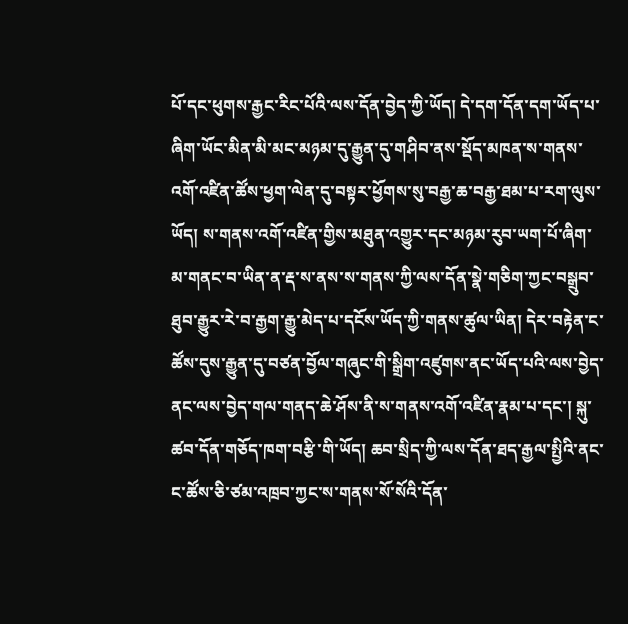པོ་དང་ཕུགས་རྒྱང་རིང་པོའི་ལས་དོན་བྱེད་ཀྱི་ཡོད། དེ་དག་དོན་དག་ཡོད་པ་ཞིག་ཡོང་མིན་མི་མང་མཉམ་དུ་རྒྱུན་དུ་གཤིབ་ནས་སྡོད་མཁན་ས་གནས་འགོ་འཛིན་ཚོས་ཕྱག་ལེན་དུ་བསྟར་ཕྱོགས་སུ་བརྒྱ་ཆ་བརྒྱ་ཐམ་པ་རག་ལུས་ཡོད། ས་གནས་འགོ་འཛིན་གྱིས་མཐུན་འགྱུར་དང་མཉམ་རུབ་ཡག་པོ་ཞིག་མ་གནང་བ་ཡིན་ན་རྡ་ས་ནས་ས་གནས་ཀྱི་ལས་དོན་སྣེ་གཅིག་ཀྱང་བསྒྲུབ་ཐུབ་རྒྱུར་རེ་བ་རྒྱག་རྒྱུ་མེད་པ་དངོས་ཡོད་ཀྱི་གནས་ཚུལ་ཡིན། དེར་བརྟེན་ང་ཚོས་དུས་རྒྱུན་དུ་བཙན་བྱོལ་གཞུང་གི་སྒྲིག་འཛུགས་ནང་ཡོད་པའི་ལས་བྱེད་ནང་ལས་བྱེད་གལ་གནད་ཆེ་ཤོས་ནི་ས་གནས་འགོ་འཛིན་རྣམ་པ་དང་། སྐུ་ཚབ་དོན་གཅོད་ཁག་བརྩི་གི་ཡོད། ཆབ་སྲིད་ཀྱི་ལས་དོན་ཐད་རྒྱལ་སྤྱིའི་ནང་ང་ཚོས་ཅི་ཙམ་འཁྲབ་ཀྱང་ས་གནས་སོ་སོའི་དོན་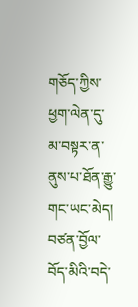གཅོད་ཀྱིས་ཕྱག་ལེན་དུ་མ་བསྟར་ན་ནུས་པ་ཐོན་རྒྱུ་གང་ཡང་མེད། བཙན་བྱོལ་བོད་མིའི་བདེ་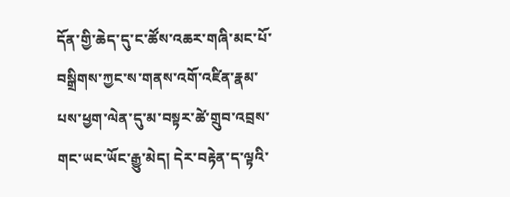དོན་གྱི་ཆེད་དུ་ང་ཚོས་འཆར་གཞི་མང་པོ་བསྒྲིགས་ཀྱང་ས་གནས་འགོ་འཛིན་རྣམ་པས་ཕྱག་ལེན་དུ་མ་བསྟར་ཚེ་གྲུབ་འབྲས་གང་ཡང་ཡོང་རྒྱུ་མེད། དེར་བརྟེན་ད་ལྟའི་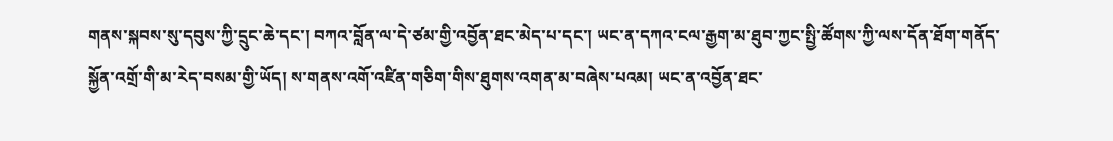གནས་སྐབས་སུ་དབུས་ཀྱི་དྲུང་ཆེ་དང་། བཀའ་བློན་ལ་དེ་ཙམ་གྱི་འབྱོན་ཐང་མེད་པ་དང་། ཡང་ན་དཀའ་ངལ་རྒྱག་མ་ཐུབ་ཀྱང་སྤྱི་ཚོགས་ཀྱི་ལས་དོན་ཐོག་གནོད་སྐྱོན་འགྲོ་གི་མ་རེད་བསམ་གྱི་ཡོད། ས་གནས་འགོ་འཛིན་གཅིག་གིས་ཐུགས་འགན་མ་བཞེས་པའམ། ཡང་ན་འབྱོན་ཐང་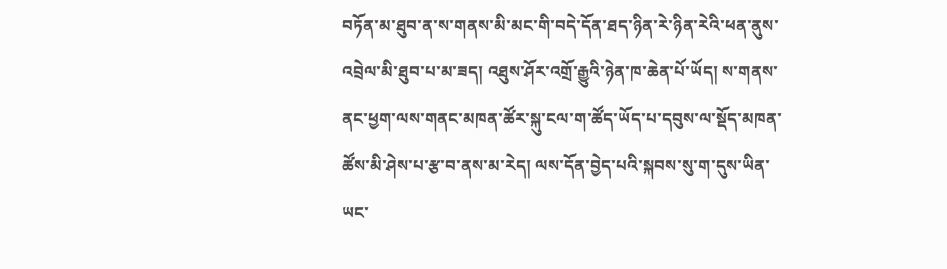བཏོན་མ་ཐུབ་ན་ས་གནས་མི་མང་གི་བདེ་དོན་ཐད་ཉིན་རེ་ཉིན་རེའི་ཕན་ནུས་འབྲེལ་མི་ཐུབ་པ་མ་ཟད། འཐུས་ཤོར་འགྲོ་རྒྱུའི་ཉེན་ཁ་ཆེན་པོ་ཡོད། ས་གནས་ནང་ཕྱག་ལས་གནང་མཁན་ཚོར་སྐུ་ངལ་ག་ཚོད་ཡོད་པ་དབུས་ལ་སྡོད་མཁན་ཚོས་མི་ཤེས་པ་རྩ་བ་ནས་མ་རེད། ལས་དོན་བྱེད་པའི་སྐབས་སུ་ག་དུས་ཡིན་ཡང་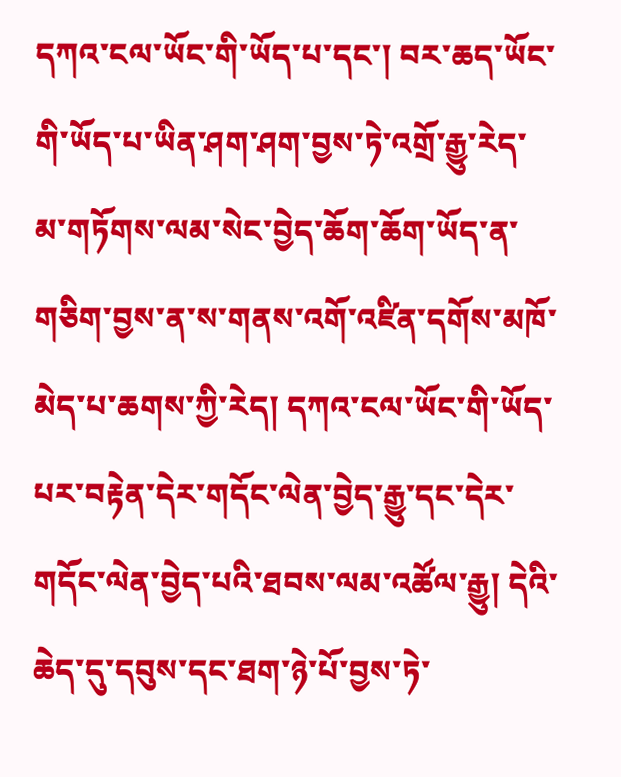དཀའ་ངལ་ཡོང་གི་ཡོད་པ་དང་། བར་ཆད་ཡོང་གི་ཡོད་པ་ཡིན་ཤག་ཤག་བྱས་ཏེ་འགྲོ་རྒྱུ་རེད་མ་གཏོགས་ལམ་སེང་བྱེད་ཆོག་ཆོག་ཡོད་ན་གཅིག་བྱས་ན་ས་གནས་འགོ་འཛིན་དགོས་མཁོ་མེད་པ་ཆགས་ཀྱི་རེད། དཀའ་ངལ་ཡོང་གི་ཡོད་པར་བརྟེན་དེར་གདོང་ལེན་བྱེད་རྒྱུ་དང་དེར་གདོང་ལེན་བྱེད་པའི་ཐབས་ལམ་འཚོལ་རྒྱུ། དེའི་ཆེད་དུ་དབུས་དང་ཐག་ཉེ་པོ་བྱས་ཏེ་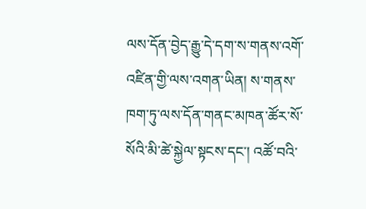ལས་དོན་བྱེད་རྒྱུ་དེ་དག་ས་གནས་འགོ་འཛིན་གྱི་ལས་འགན་ཡིན། ས་གནས་ཁག་ཏུ་ལས་དོན་གནང་མཁན་ཚོར་སོ་སོའི་མི་ཚེ་སྐྱེལ་སྟངས་དང་། འཚོ་བའི་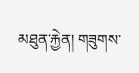མཐུན་རྐྱེན། གཟུགས་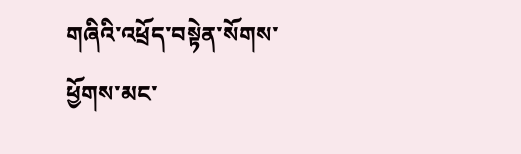གཞིའི་འཕྲོད་བསྟེན་སོགས་ཕྱོགས་མང་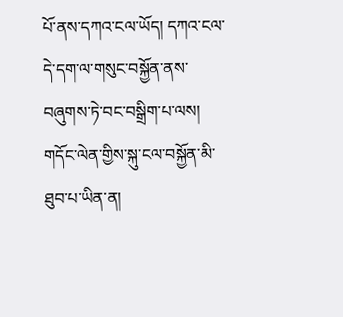པོ་ནས་དཀའ་ངལ་ཡོད། དཀའ་ངལ་དེ་དག་ལ་གསུང་བསྐྱོན་ནས་བཞུགས་ཏེ་བང་བསྒྲིག་པ་ལས། གདོང་ལེན་གྱིས་སྐུ་ངལ་བསྐྱོན་མི་ཐུབ་པ་ཡིན་ན།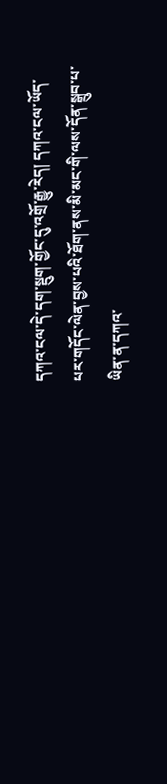དཀའ་ངལ་དེ་དག་སྡུག་གྱོང་དུ་འགྲོ་རྒྱུ་རེད། དཀའ་ངལ་ཡོད་པར་གདོང་ལེན་བྱས་པའི་ཐོག་ནས་མི་མང་གི་ལས་དོན་སྒྲུབ་པ་ཡིན་ན་དཀའ་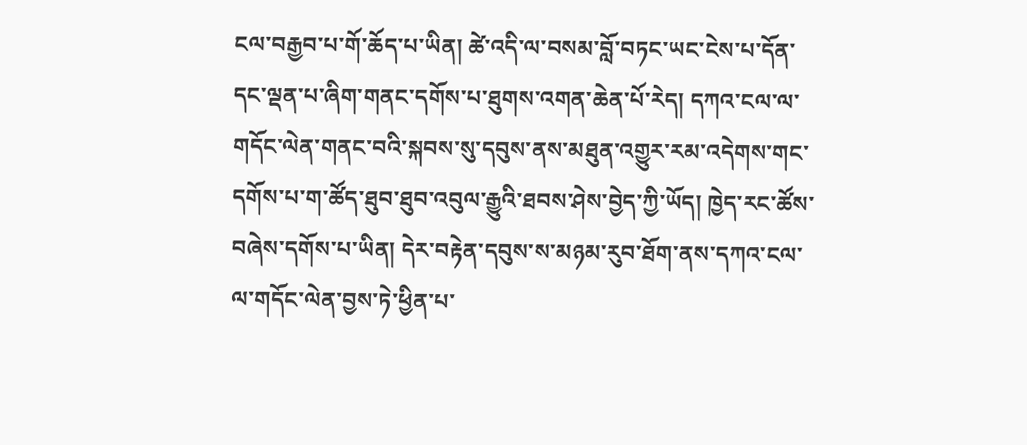ངལ་བརྒྱབ་པ་གོ་ཆོད་པ་ཡིན། ཚེ་འདི་ལ་བསམ་བློ་བཏང་ཡང་ངེས་པ་དོན་དང་ལྡན་པ་ཞིག་གནང་དགོས་པ་ཐུགས་འགན་ཆེན་པོ་རེད། དཀའ་ངལ་ལ་གདོང་ལེན་གནང་བའི་སྐབས་སུ་དབུས་ནས་མཐུན་འགྱུར་རམ་འདེགས་གང་དགོས་པ་ག་ཚོད་ཐུབ་ཐུབ་འབུལ་རྒྱུའི་ཐབས་ཤེས་བྱེད་ཀྱི་ཡོད། ཁྱེད་རང་ཚོས་བཞེས་དགོས་པ་ཡིན། དེར་བརྟེན་དབུས་ས་མཉམ་རུབ་ཐོག་ནས་དཀའ་ངལ་ལ་གདོང་ལེན་བྱས་ཏེ་ཕྱིན་པ་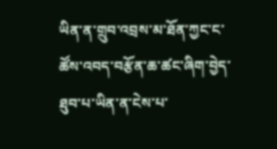ཡིན་ན་གྲུབ་འབྲས་མ་ཐོན་ཀྱང་ང་ཚོས་འབད་བརྩོན་ཆ་ཚང་ཞིག་བྱེད་ཐུབ་པ་ཡིན་ན་ངེས་པ་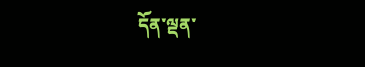དོན་ལྡན་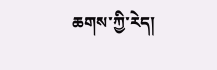ཆགས་ཀྱི་རེད།